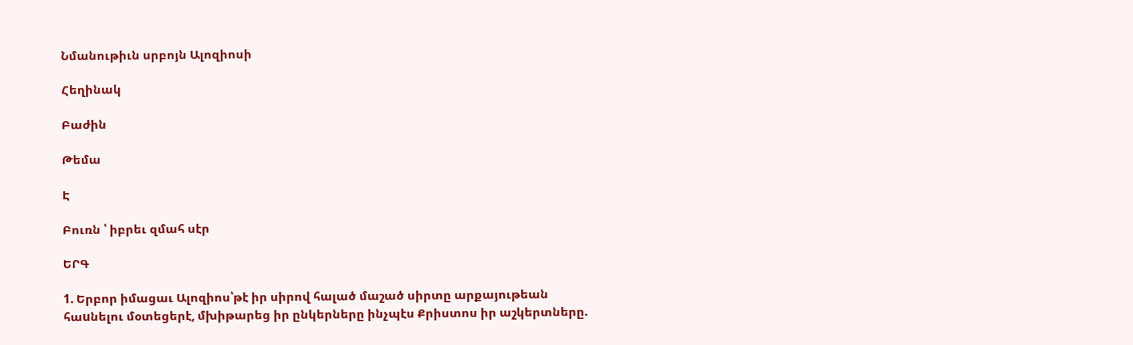Նմանութիւն սրբոյն Ալոզիոսի

Հեղինակ

Բաժին

Թեմա

Է

Բուռն ՝ իբրեւ զմահ սէր

ԵՐԳ

1. Երբոր իմացաւ Ալոզիոս՝թէ իր սիրով հալած մաշած սիրտը արքայութեան հաuնելու մօտեցերէ, մխիթարեց իր ընկերները ինչպէս Քրիստոս իր աշկերտները.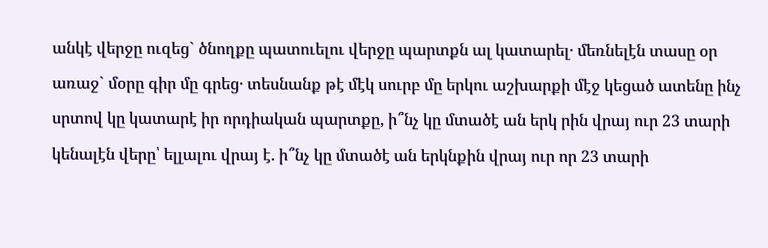անկէ վերջը ուզեց` ծնողքը պատուելու վերջը պարտքն ալ կատարել․ մեռնելէն տասը օր առաջ` մօրը գիր մը գրեց․ տեսնանք թէ մէկ սուրբ մը երկու աշխարքի մէջ կեցած ատենը ինչ սրտով կը կատարէ իր որդիական պարտքը, ի՞նչ կը մտածէ ան երկ րին վրայ ուր 23 տարի կենալէն վերը՝ ելլալու վրայ է. ի՞նչ կը մտածէ ան երկնքին վրայ ուր որ 23 տարի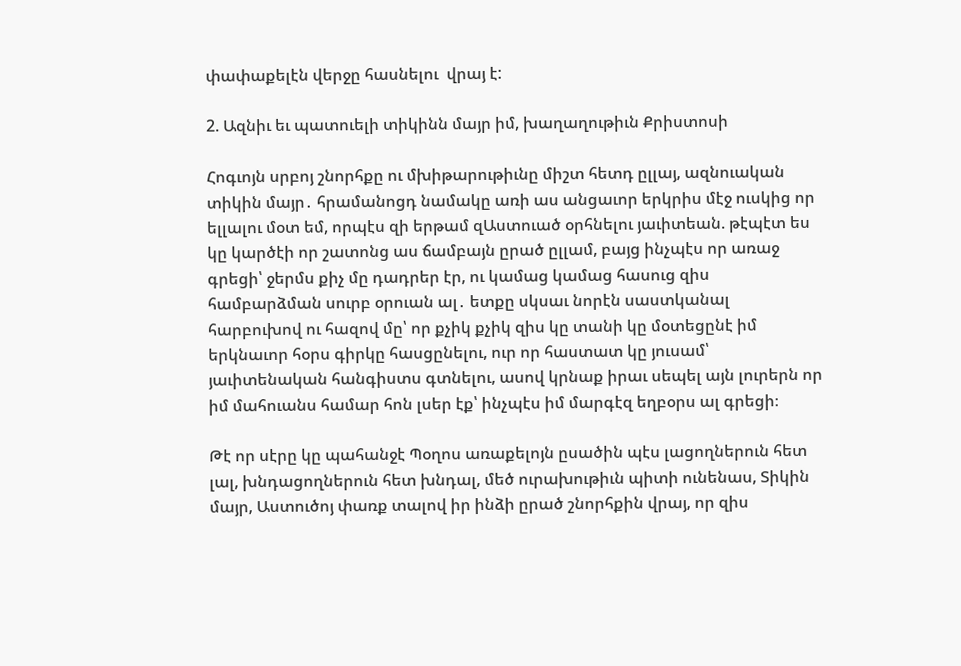փափաքելէն վերջը հասնելու  վրայ է:

2. Ազնիւ եւ պատուելի տիկինն մայր իմ, խաղաղութիւն Քրիստոսի

Հոգւոյն սրբոյ շնորհքը ու մխիթարութիւնը միշտ հետդ ըլլայ, ազնուական տիկին մայր․ հրամանոցդ նամակը առի աս անցաւոր երկրիս մէջ ուսկից որ ելլալու մօտ եմ, որպէս զի երթամ զԱստուած օրհնելու յաւիտեան. թէպէտ ես կը կարծէի որ շատոնց աս ճամբայն ըրած ըլլամ, բայց ինչպէս որ առաջ գրեցի՝ ջերմս քիչ մը դադրեր էր, ու կամաց կամաց հասուց զիս համբարձման սուրբ օրուան ալ․ ետքը սկսաւ նորէն սաստկանալ հարբուխով ու հազով մը՝ որ քչիկ քչիկ զիս կը տանի կը մօտեցընէ իմ երկնաւոր հօրս գիրկը հասցընելու, ուր որ հաստատ կը յուսամ՝ յաւիտենական հանգիստս գտնելու, ասով կրնաք իրաւ սեպել այն լուրերն որ իմ մահուանս համար հոն լսեր էք՝ ինչպէս իմ մարգէզ եղբօրս ալ գրեցի։

Թէ որ սէրը կը պահանջէ Պօղոս առաքելոյն ըսածին պէս լացողներուն հետ լալ, խնդացողներուն հետ խնդալ, մեծ ուրախութիւն պիտի ունենաս, Տիկին մայր, Աստուծոյ փառք տալով իր ինձի ըրած շնորհքին վրայ, որ զիս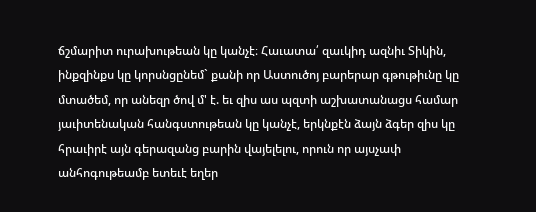ճշմարիտ ուրախութեան կը կանչէ։ Հաւատա՛ զաւկիդ ազնիւ Տիկին, ինքզինքս կը կորսնցընեմ` քանի որ Աստուծոյ բարերար գթութիւնը կը մտածեմ, որ անեզր ծով մ' է. եւ զիս աս պզտի աշխատանացս համար յաւիտենական հանգստութեան կը կանչէ, երկնքէն ձայն ձգեր զիս կը հրաւիրէ այն գերազանց բարին վայելելու, որուն որ այսչափ անհոգութեամբ ետեւէ եղեր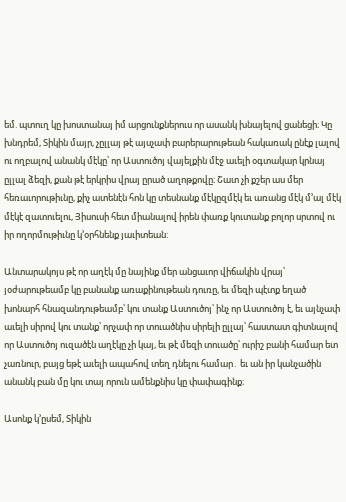եմ. պտուղ կը խոստանայ իմ արցունքներուս որ ասանկ խնայելով ցանեցի։ Կը խնդրեմ, Տիկին մայր, չըլլայ թէ այսչափ բարերարութեան հակառակ ընէք լալով ու ողբալով անանկ մէկը՝ որ Աստուծոյ վայելքին մէջ աւելի օգտակար կրնայ ըլլալ ձեզի, քան թէ երկրիս վրայ ըրած աղոթքովը։ Շատ չի քշեր աս մեր հեռաւորութիւնը, քիչ ատենէն հոն կը տեսնանք մէկըզմէկ եւ առանց մէկ մ’ալ մէկ մէկէ զատուելու, Յիսուսի հետ միանալով իրեն փառք կուտանք բոլոր սրտով ու իր ողորմութիւնը կ’օրհնենք յաւիտեան:

Անտարակոյս թէ որ աղէկ մը նայինք մեր անցաւոր վիճակին վրայ՝ յօժարութեամբ կը բանանք առաքինութեան դուռը, եւ մեզի պէտք եղած խոնարհ հնազանդութեամբ՝ կու տանք Աստուծոյ՝ ինչ որ Աստուծոյ է, եւ այնչափ աւելի սիրով կու տանք՝ որչափ որ տուածնիս սիրելի ըլլայ՝ հաստատ գիտնալով որ Աստուծոյ ուզածէն աղէկը չի կայ, եւ թէ մեզի տուածը՝ ուրիշ բանի համար ետ չառնուր, բայց եթէ աւելի ապահով տեղ դնելու համար․ եւ ան իր կանչածին անանկ բան մը կու տայ որուն ամենքնիս կը փափագինք։

Ասոնք կ’ըսեմ, Տիկին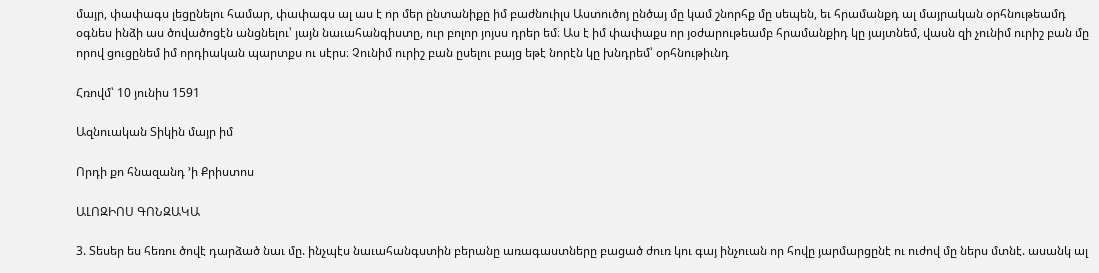մայր, փափագս լեցընելու համար, փափագս ալ աս է որ մեր ընտանիքը իմ բաժնուիլս Աստուծոյ ընծայ մը կամ շնորհք մը սեպեն, եւ հրամանքդ ալ մայրական օրհնութեամդ օգնես ինձի աս ծովածոցէն անցնելու՝ յայն նաւահանգիստը, ուր բոլոր յոյսս դրեր եմ։ Աս է իմ փափաքս որ յօժարութեամբ հրամանքիդ կը յայտնեմ, վասն զի չունիմ ուրիշ բան մը որով ցուցընեմ իմ որդիական պարտքս ու սէրս։ Չունիմ ուրիշ բան ըսելու բայց եթէ նորէն կը խնդրեմ՝ օրհնութիւնդ

Հռովմ՝ 10 յունիս 1591

Ազնուական Տիկին մայր իմ

Որդի քո հնազանդ ’ի Քրիստոս

ԱԼՈԶԻՈՍ ԳՈՆԶԱԿԱ

3. Տեսեր ես հեռու ծովէ դարձած նաւ մը. ինչպէս նաւահանգստին բերանը առագաստները բացած ժուռ կու գայ ինչուան որ հովը յարմարցընէ ու ուժով մը ներս մտնէ. ասանկ ալ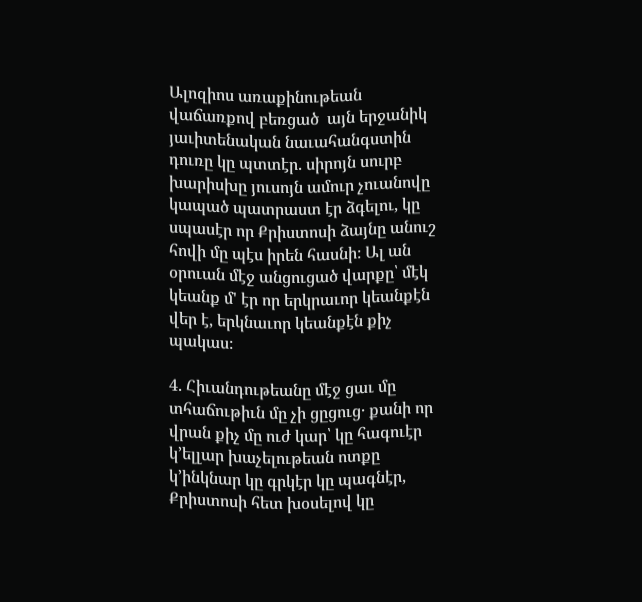Ալոզիոս առաքինութեան վաճառքով բեռցած  այն երջանիկ յաւիտենական նաւահանգստին դուռը կը պտտէր. սիրոյն սուրբ խարիսխը յուսոյն ամուր չուանովը կապած պատրաստ էր ձգելու, կը սպասէր որ Քրիստոսի ձայնը անուշ հովի մը պէս իրեն հասնի։ Ալ ան օրուան մէջ անցուցած վարքը՝ մէկ կեանք մ' էր որ երկրաւոր կեանքէն վեր է, երկնաւոր կեանքէն քիչ պակաս։

4. Հիւանդութեանը մէջ ցաւ մը տհաճութիւն մը չի ցըցուց․ քանի որ վրան քիչ մը ուժ կար՝ կը հագուէր կ’ելլար խաչելութեան ոտքը կ’ինկնար կը գրկէր կը պագնէր, Քրիստոսի հետ խօսելով կը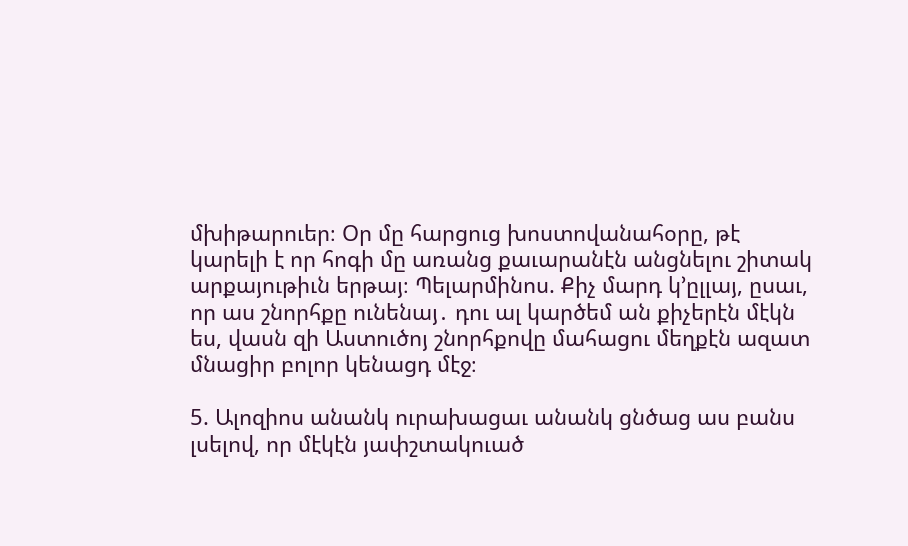մխիթարուեր։ Օր մը հարցուց խոստովանահօրը, թէ կարելի է որ հոգի մը առանց քաւարանէն անցնելու շիտակ արքայութիւն երթայ։ Պելարմինոս. Քիչ մարդ կ’ըլլայ, ըսաւ, որ աս շնորհքը ունենայ․ դու ալ կարծեմ ան քիչերէն մէկն ես, վասն զի Աստուծոյ շնորհքովը մահացու մեղքէն ազատ մնացիր բոլոր կենացդ մէջ։

5. Ալոզիոս անանկ ուրախացաւ անանկ ցնծաց աս բանս լսելով, որ մէկէն յափշտակուած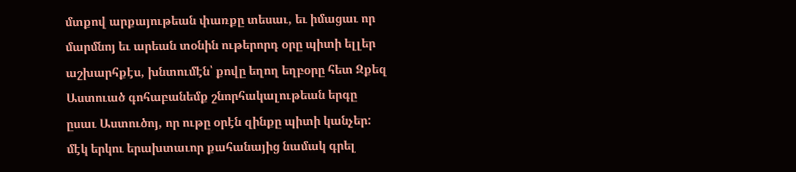մտքով արքայութեան փառքը տեսաւ, եւ իմացաւ որ մարմնոյ եւ արեան տօնին ութերորդ օրը պիտի ելլեր աշխարհքէս, խնտումէն՝ քովը եղող եղբօրը հետ Զքեզ Աստուած գոհաբանեմք շնորհակալութեան երգը ըսաւ Աստուծոյ, որ ութը օրէն զինքը պիտի կանչեր: մէկ երկու երախտաւոր քահանայից նամակ գրել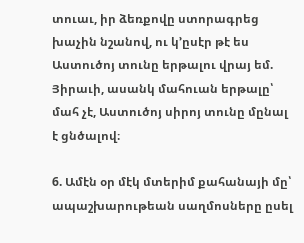տուաւ, իր ձեռքովը ստորագրեց խաչին նշանով, ու կ’ըսէր թէ ես Աստուծոյ տունը երթալու վրայ եմ. Յիրաւի, ասանկ մահուան երթալը՝ մահ չէ, Աստուծոյ սիրոյ տունը մընալ է ցնծալով։

6. Ամէն օր մէկ մտերիմ քահանայի մը՝ ապաշխարութեան սաղմոսները ըսել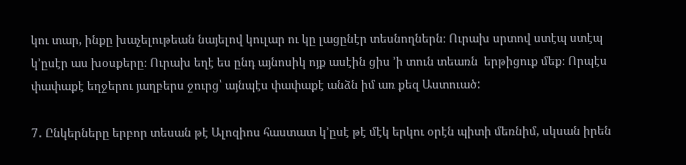կու տար, ինքը խաչելութեան նայելով կուլար ու կը լացընէր տեսնողներն։ Ուրախ սրտով ստէպ ստէպ կ’ըսէր աս խօսքերը։ Ուրախ եղէ ես ընդ այնոսիկ ոյք ասէին ցիս ’ի տուն տեառն  երթիցուք մեք։ Որպէս փափաքէ եղջերու յաղբերս ջուրց՝ այնպէս փափաքէ անձն իմ առ քեզ Աստուած:

7․ Ընկերները երբոր տեսան թէ Ալոզիոս հաստատ կ’ըսէ թէ մէկ երկու օրէն պիտի մեռնիմ, սկսան իրեն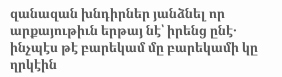զանազան խնդիրներ յանձնել որ արքայութիւն երթայ նէ՝ իրենց ընէ․ ինչպէս թէ բարեկամ մը բարեկամի կը ղրկէին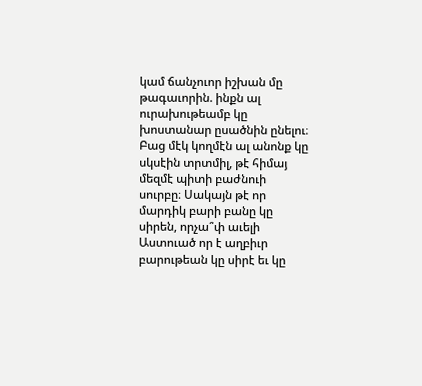կամ ճանչուոր իշխան մը թագաւորին. ինքն ալ ուրախութեամբ կը խոստանար ըսածնին ընելու։ Բաց մէկ կողմէն ալ անոնք կը սկսէին տրտմիլ, թէ հիմայ մեզմէ պիտի բաժնուի սուրբը։ Սակայն թէ որ մարդիկ բարի բանը կը սիրեն, որչա՞փ աւելի Աստուած որ է աղբիւր բարութեան կը սիրէ եւ կը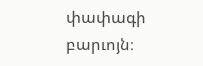փափագի բարւոյն։